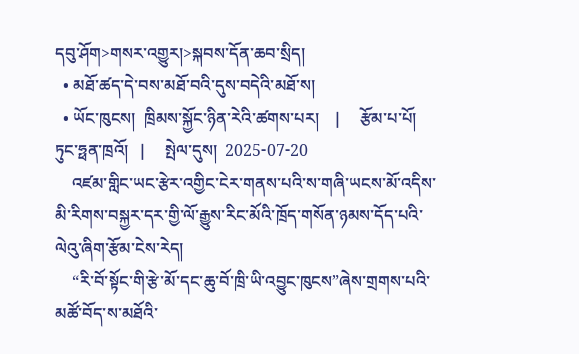དབུ་ཤོག>གསར་འགྱུར།>སྐབས་དོན་ཆབ་སྲིད།
  • མཐོ་ཚད་དེ་བས་མཐོ་བའི་དུས་བདེའི་མཐོ་ས།
  • ཡོང་ཁུངས།  ཁྲིམས་སྐྱོང་ཉིན་རེའི་ཚགས་པར།    |     རྩོམ་པ་པོ།  ཏུང་ཧྥན་ཁྲའོ།   |     སྤེལ་དུས།  2025-07-20
    འཛམ་གླིང་ཡང་རྩེར་འགྱིང་ངེར་གནས་པའི་ས་གཞི་ཡངས་མོ་འདིས་མི་རིགས་བསྐྱར་དར་གྱི་ལོ་རྒྱུས་རིང་མོའི་ཁྲོད་གསོན་ཉམས་དོད་པའི་ལེའུ་ཞིག་རྩོམ་ངེས་རེད།
    “རི་བོ་སྟོང་གི་རྩེ་མོ་དང་ཆུ་བོ་ཁྲི་ཡི་འབྱུང་ཁུངས”ཞེས་གྲགས་པའི་མཚོ་བོད་ས་མཐོའི་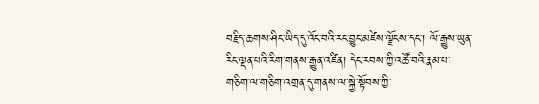བརྗིད་ཆགས་ཤིང་ཡིད་དུ་འོང་བའི་རང་བྱུང་མཛེས་ལྗོངས་དང་། ལོ་རྒྱུས་ཡུན་རིང་ལྡན་པའི་རིག་གནས་རྒྱུན་འཛིན། དེང་རབས་ཀྱི་འཚོ་བའི་རྣམ་པ་གཅིག་ལ་གཅིག་འགྲན་དུ་གནས་ལ་སྐྱེ་སྟོབས་ཀྱི་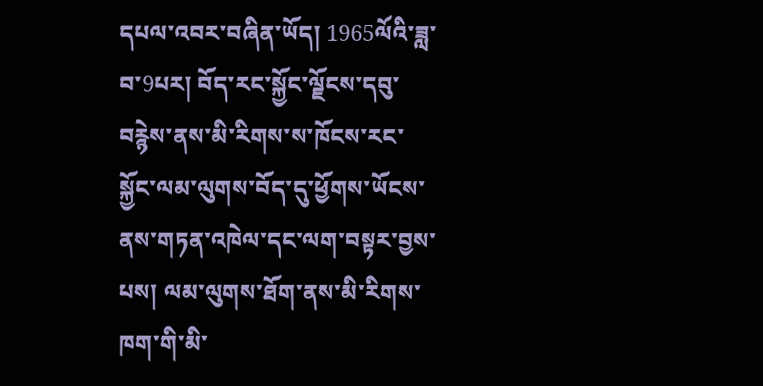དཔལ་འབར་བཞིན་ཡོད། 1965ལོའི་ཟླ་བ་9པར། བོད་རང་སྐྱོང་ལྗོངས་དབུ་བརྙེས་ནས་མི་རིགས་ས་ཁོངས་རང་སྐྱོང་ལམ་ལུགས་བོད་དུ་ཕྱོགས་ཡོངས་ནས་གཏན་འཁེལ་དང་ལག་བསྟར་བྱས་པས། ལམ་ལུགས་ཐོག་ནས་མི་རིགས་ཁག་གི་མི་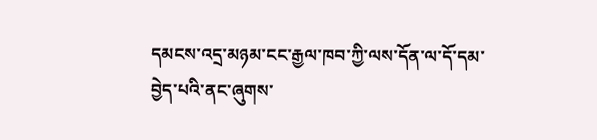དམངས་འདྲ་མཉམ་ངང་རྒྱལ་ཁབ་ཀྱི་ལས་དོན་ལ་དོ་དམ་བྱེད་པའི་ནང་ཞུགས་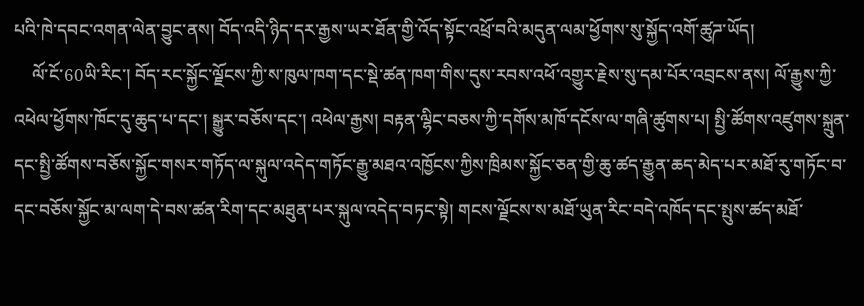པའི་ཁེ་དབང་འགན་ལེན་བྱུང་ནས། བོད་འདི་ཉིད་དར་རྒྱས་ཡར་ཐོན་གྱི་འོད་སྟོང་འཕྲོ་བའི་མདུན་ལམ་ཕྱོགས་སུ་སྐྱོད་འགོ་ཚུཌ་ཡོད།
    ལོ་ངོ་60ཡི་རིང་། བོད་རང་སྐྱོང་ལྗོངས་ཀྱི་ས་ཁུལ་ཁག་དང་སྡེ་ཚན་ཁག་གིས་དུས་རབས་འཕོ་འགྱུར་རྗེས་སུ་དམ་པོར་འབྲངས་ནས། ལོ་རྒྱུས་ཀྱི་འཕེལ་ཕྱོགས་ཁོང་དུ་ཆུད་པ་དང་། སྒྱུར་བཅོས་དང་། འཕེལ་རྒྱས། བརྟན་ལྷིང་བཅས་ཀྱི་དགོས་མཁོ་དངོས་ལ་གཞི་ཚུགས་པ། སྤྱི་ཚོགས་འཛུགས་སྐྲུན་དང་སྤྱི་ཚོགས་བཅོས་སྐྱོང་གསར་གཏོད་ལ་སྐུལ་འདེད་གཏོང་རྒྱུ་མཐའ་འཁྱོངས་ཀྱིས་ཁྲིམས་སྐྱོང་ཅན་གྱི་ཆུ་ཚད་རྒྱུན་ཆད་མེད་པར་མཐོ་རུ་གཏོང་བ་དང་བཅོས་སྐྱོང་མ་ལག་དེ་བས་ཚན་རིག་དང་མཐུན་པར་སྐུལ་འདེད་བཏང་སྟེ། གངས་ལྗོངས་ས་མཐོ་ཡུན་རིང་བདེ་འཁོད་དང་སྤུས་ཚད་མཐོ་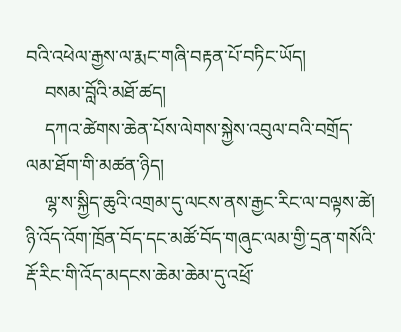བའི་འཕེལ་རྒྱས་ལ་རྨང་གཞི་བརྟན་པོ་བཏིང་ཡོད།
    བསམ་བློའི་མཐོ་ཚད།
    དཀའ་ཚེགས་ཆེན་པོས་ལེགས་སྐྱེས་འབུལ་བའི་བགྲོད་ལམ་ཐོག་གི་མཚན་ཉིད།
    ལྷ་ས་སྐྱིད་ཆུའི་འགྲམ་དུ་ལངས་ནས་རྒྱང་རིང་ལ་བལྟས་ཚེ། ཉི་འོད་འོག་ཁྲོན་བོད་དང་མཚོ་བོད་གཞུང་ལམ་གྱི་དྲན་གསོའི་རྡོ་རིང་གི་འོད་མདངས་ཆེམ་ཆེམ་དུ་འཕྲོ་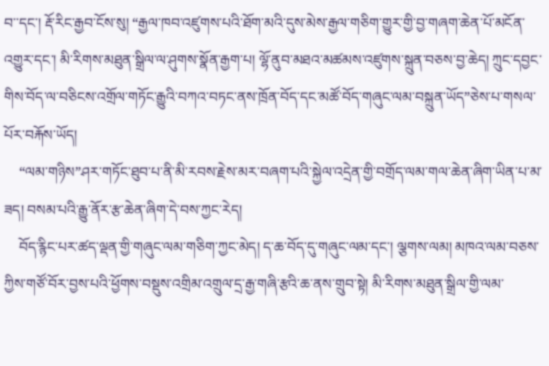བ་་དང་། རྡོ་རིང་རྒྱབ་ངོས་སུ། “རྒྱལ་ཁབ་འཛུགས་པའི་ཐོག་མའི་དུས་མེས་རྒྱལ་གཅིག་གྱུར་གྱི་བྱ་གཞག་ཆེན་པོ་མངོན་འགྱུར་དང་། མི་རིགས་མཐུན་སྒྲིལ་ལ་ཤུགས་སྣོན་རྒྱག་པ། ལྷོ་ནུབ་མཐའ་མཚམས་འཛུགས་སྐྲུན་བཅས་བྱ་ཆེད། ཀྲུང་དབྱང་གིས་བོད་ལ་བཅིངས་འགྲོལ་གཏོང་རྒྱུའི་བཀའ་བཏང་ནས་ཁྲོན་བོད་དང་མཚོ་བོད་གཞུང་ལམ་བསྐྲུན་ཡོད”ཅེས་པ་གསལ་པོར་བརྐོས་ཡོད།
    “ལམ་གཉིས”ཤར་གཏོང་ཐུབ་པ་ནི་མི་རབས་རྗེས་མར་བཞག་པའི་སྐྱེལ་འདྲེན་གྱི་བགྲོད་ལམ་གལ་ཆེན་ཞིག་ཡིན་པ་མ་ཟད། བསམ་པའི་རྒྱུ་ནོར་རྩ་ཆེན་ཞིག་དེ་བས་ཀྱང་རེད།
    བོད་རྙིང་པར་ཚད་ལྡན་གྱི་གཞུང་ལམ་གཅིག་ཀྱང་མེད། ད་ཆ་བོད་དུ་གཞུང་ལམ་དང་། ལྕགས་ལམ། མཁའ་ལམ་བཅས་ཀྱིས་གཙོ་བོར་བྱས་པའི་ཕྱོགས་བསྡུས་འགྲིམ་འགྲུལ་དྲ་རྒྱ་གཞི་རྩའི་ཆ་ནས་གྲུབ་སྟེ། མི་རིགས་མཐུན་སྒྲིལ་གྱི་ལམ་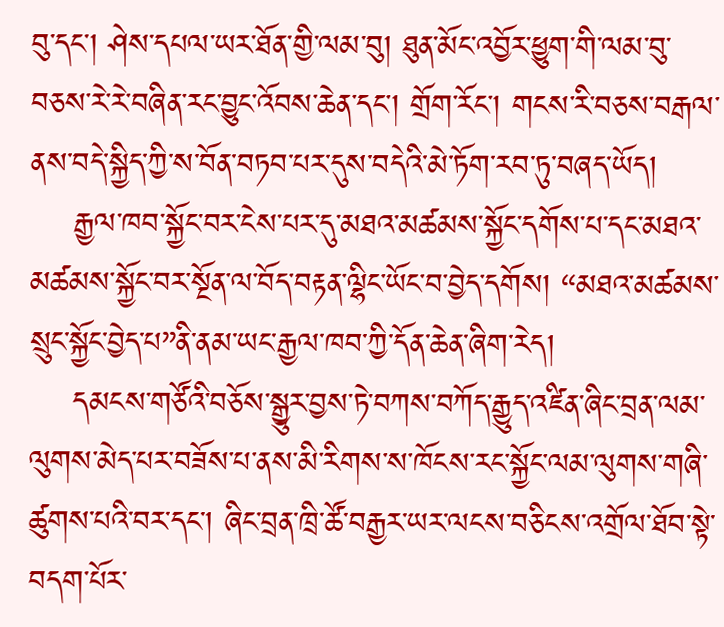བུ་དང་། ཤེས་དཔལ་ཡར་ཐོན་གྱི་ལམ་བུ། ཐུན་མོང་འབྱོར་ཕྱུག་གི་ལམ་བུ་བཅས་རེ་རེ་བཞིན་རང་བྱུང་འོབས་ཆེན་དང་། གྲོག་རོང་། གངས་རི་བཅས་བརྒལ་ནས་བདེ་སྐྱིད་ཀྱི་ས་བོན་བཏབ་པར་དུས་བདེའི་མེ་ཏོག་རབ་ཏུ་བཞད་ཡོད།
    རྒྱལ་ཁབ་སྐྱོང་བར་ངེས་པར་དུ་མཐའ་མཚམས་སྐྱོང་དགོས་པ་དང་མཐའ་མཚམས་སྐྱོང་བར་སྔོན་ལ་བོད་བརྟན་ལྷིང་ཡོང་བ་བྱེད་དགོས། “མཐའ་མཚམས་སྲུང་སྐྱོང་བྱེད་པ”ནི་ནམ་ཡང་རྒྱལ་ཁབ་ཀྱི་དོན་ཆེན་ཞིག་རེད།
    དམངས་གཙོའི་བཅོས་སྒྱུར་བྱས་ཏེ་བཀས་བཀོད་རྒྱུད་འཛིན་ཞིང་བྲན་ལམ་ལུགས་མེད་པར་བཟོས་པ་ནས་མི་རིགས་ས་ཁོངས་རང་སྐྱོང་ལམ་ལུགས་གཞི་ཚུགས་པའི་བར་དང་། ཞིང་བྲན་ཁྲི་ཚོ་བརྒྱར་ཡར་ལངས་བཅིངས་འགྲོལ་ཐོབ་སྟེ་བདག་པོར་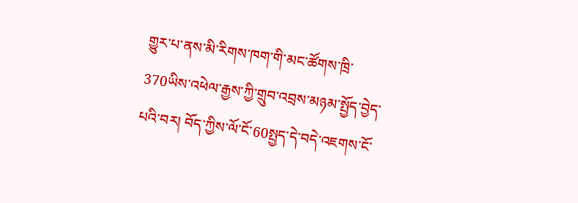གྱུར་པ་ནས་མི་རིགས་ཁག་གི་མང་ཚོགས་ཁྲི་370ཡིས་འཕེལ་རྒྱས་ཀྱི་གྲུབ་འབྲས་མཉམ་སྤྱོད་བྱེད་པའི་བར། བོད་ཀྱིས་ལོ་ངོ་60སྤྱད་དེ་བདེ་འཇགས་ངོ་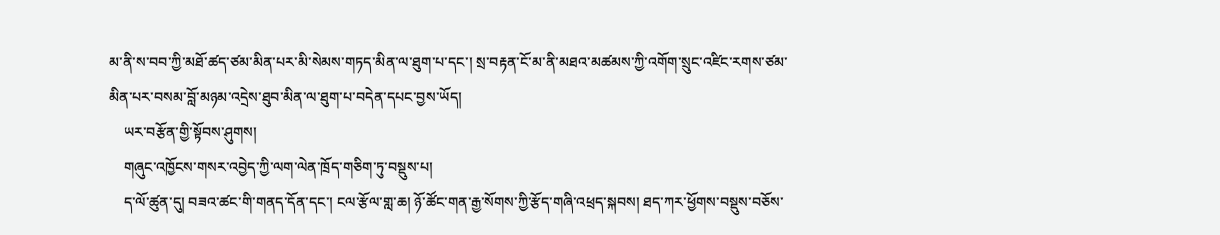མ་ནི་ས་བབ་ཀྱི་མཐོ་ཚད་ཙམ་མིན་པར་མི་སེམས་གཏད་མིན་ལ་ཐུག་པ་དང་། སྲ་བརྟན་ངོ་མ་ནི་མཐའ་མཚམས་ཀྱི་འགོག་སྲུང་འཛིང་རགས་ཙམ་མིན་པར་བསམ་བློ་མཉམ་འདྲེས་ཐུབ་མིན་ལ་ཐུག་པ་བདེན་དཔང་བྱས་ཡོད།
    ཡར་བརྩོན་གྱི་སྟོབས་ཤུགས།
    གཞུང་འཁྱོངས་གསར་འབྱེད་ཀྱི་ལག་ལེན་ཁྲོད་གཅིག་ཏུ་བསྡུས་པ།
    ད་ལོ་ཚུན་དུ། བཟའ་ཚང་གི་གནད་དོན་དང་། ངལ་རྩོལ་གླ་ཆ། ཉོ་ཚོང་གན་རྒྱ་སོགས་ཀྱི་རྩོད་གཞི་འཕྲད་སྐབས། ཐད་ཀར་ཕྱོགས་བསྡུས་བཅོས་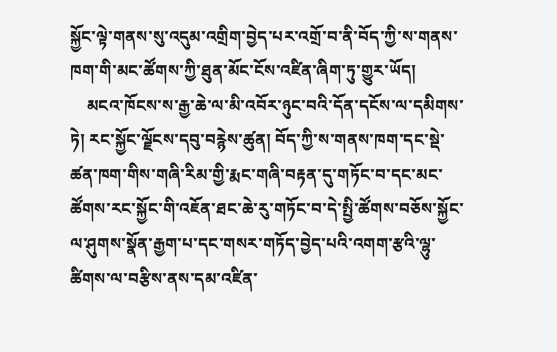སྐྱོང་ལྟེ་གནས་སུ་འདུམ་འགྲིག་བྱེད་པར་འགྲོ་བ་ནི་བོད་ཀྱི་ས་གནས་ཁག་གི་མང་ཚོགས་ཀྱི་ཐུན་མོང་ངོས་འཛིན་ཞིག་ཏུ་གྱུར་ཡོད།
    མངའ་ཁོངས་ས་རྒྱ་ཆེ་ལ་མི་འབོར་ཉུང་བའི་དོན་དངོས་ལ་དམིགས་ཏེ། རང་སྐྱོང་ལྗོངས་དབུ་བརྙེས་ཚུན། བོད་ཀྱི་ས་གནས་ཁག་དང་སྡེ་ཚན་ཁག་གིས་གཞི་རིམ་གྱི་རྨང་གཞི་བརྟན་དུ་གཏོང་བ་དང་མང་ཚོགས་རང་སྐྱོང་གི་འཇོན་ཐང་ཆེ་རུ་གཏོང་བ་དེ་སྤྱི་ཚོགས་བཅོས་སྐྱོང་ལ་ཤུགས་སྣོན་རྒྱག་པ་དང་གསར་གཏོད་བྱེད་པའི་འགག་རྩའི་ལྷུ་ཚིགས་ལ་བརྩིས་ནས་དམ་འཛིན་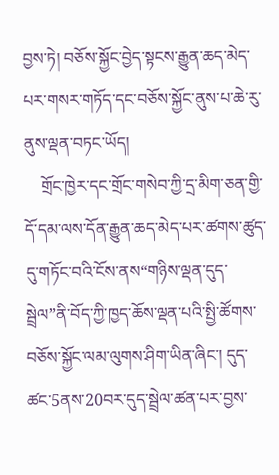བྱས་ཏེ། བཅོས་སྐྱོང་བྱེད་སྟངས་རྒྱུན་ཆད་མེད་པར་གསར་གཏོད་དང་བཅོས་སྐྱོང་ནུས་པ་ཆེ་རུ་ནུས་ལྡན་བཏང་ཡོད།
    གྲོང་ཁྱེར་དང་གྲོང་གསེབ་ཀྱི་དྲ་མིག་ཅན་གྱི་དོ་དམ་ལས་དོན་རྒྱུན་ཆད་མེད་པར་ཚགས་ཚུད་དུ་གཏོང་བའི་ངོས་ནས“གཉིས་ལྡན་དུད་སྦྲེལ”ནི་བོད་ཀྱི་ཁྱད་ཆོས་ལྡན་པའི་སྤྱི་ཚོགས་བཅོས་སྐྱོང་ལམ་ལུགས་ཤིག་ཡིན་ཞིང་། དུད་ཚང་5ནས་20བར་དུད་སྦྲེལ་ཚན་པར་བྱས་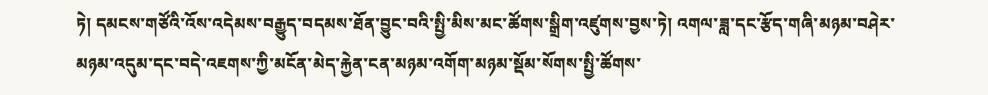ཏེ། དམངས་གཙོའི་འོས་འདེམས་བརྒྱུད་བདམས་ཐོན་བྱུང་བའི་སྤྱི་མིས་མང་ཚོགས་སྒྲིག་འཛུགས་བྱས་ཏེ། འགལ་ཟླ་དང་རྩོད་གཞི་མཉམ་བཤེར་མཉམ་འདུམ་དང་བདེ་འཇགས་ཀྱི་མངོན་མེད་རྐྱེན་ངན་མཉམ་འགོག་མཉམ་སྡོམ་སོགས་སྤྱི་ཚོགས་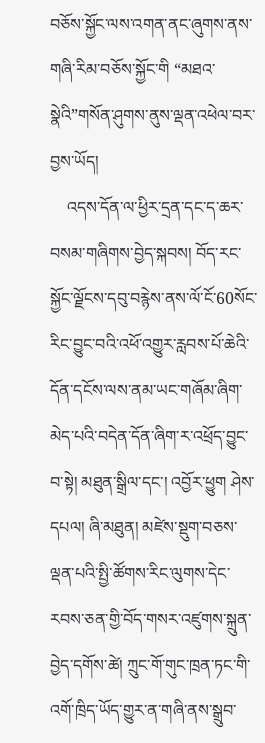བཅོས་སྐྱོང་ལས་འགན་ནང་ཞུགས་ནས་གཞི་རིམ་བཅོས་སྐྱོང་གི “མཐའ་སྣེའི”གསོན་ཤུགས་ནུས་ལྡན་འཕེལ་བར་བྱས་ཡོད།
    འདས་དོན་ལ་ཕྱིར་དྲན་དང་ད་ཆར་བསམ་གཞིགས་བྱེད་སྐབས། བོད་རང་སྐྱོང་ལྗོངས་དབུ་བརྙེས་ནས་ལོ་ངོ་60སོང་རིང་བྱུང་བའི་འཕོ་འགྱུར་རླབས་པོ་ཆེའི་དོན་དངོས་ལས་ནམ་ཡང་གཞོམ་ཞིག་མེད་པའི་བདེན་དོན་ཞིག་ར་འཕྲོད་བྱུང་བ་སྟེ། མཐུན་སྒྲིལ་དང་། འབྱོར་ཕྱུག ཤེས་དཔལ། ཞི་མཐུན། མཛེས་སྡུག་བཅས་ལྡན་པའི་སྤྱི་ཚོགས་རིང་ལུགས་དེང་རབས་ཅན་གྱི་བོད་གསར་འཛུགས་སྐྲུན་བྱེད་དགོས་ཚེ། ཀྲུང་གོ་གུང་ཁྲན་ཏང་གི་འགོ་ཁྲིད་ཡོད་གྱུར་ན་གཞི་ནས་སྒྲུབ་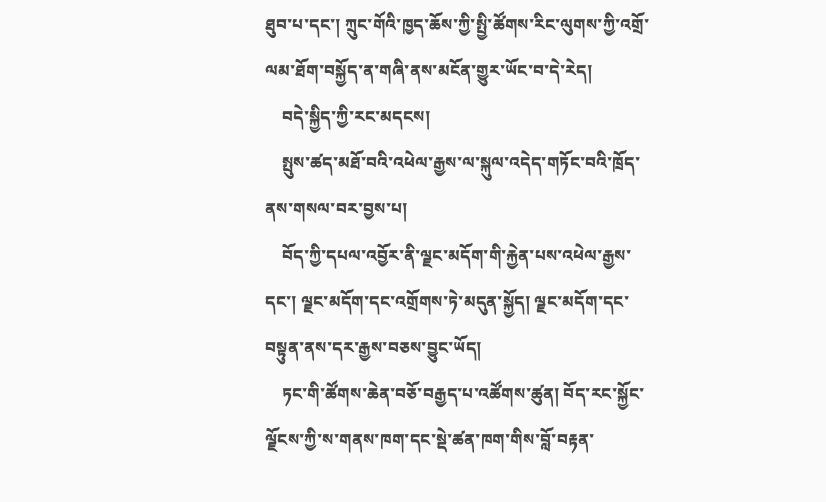ཐུབ་པ་དང་། ཀྲུང་གོའི་ཁྱད་ཆོས་ཀྱི་སྤྱི་ཚོགས་རིང་ལུགས་ཀྱི་འགྲོ་ལམ་ཐོག་བསྐྱོད་ན་གཞི་ནས་མངོན་གྱུར་ཡོང་བ་དེ་རེད།
    བདེ་སྐྱིད་ཀྱི་རང་མདངས།
    སྤུས་ཚད་མཐོ་བའི་འཕེལ་རྒྱས་ལ་སྐུལ་འདེད་གཏོང་བའི་ཁྲོད་ནས་གསལ་བར་བྱས་པ།
    བོད་ཀྱི་དཔལ་འབྱོར་ནི་ལྗང་མདོག་གི་རྐྱེན་པས་འཕེལ་རྒྱས་དང་། ལྗང་མདོག་དང་འགྲོགས་ཏེ་མདུན་སྐྱོད། ལྗང་མདོག་དང་བསྟུན་ནས་དར་རྒྱས་བཅས་བྱུང་ཡོད།
    ཏང་གི་ཚོགས་ཆེན་བཅོ་བརྒྱད་པ་འཚོགས་ཚུན། བོད་རང་སྐྱོང་ལྗོངས་ཀྱི་ས་གནས་ཁག་དང་སྡེ་ཚན་ཁག་གིས་བློ་བརྟན་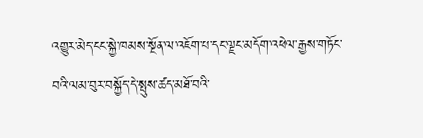འགྱུར་མེད་ངང་སྐྱེ་ཁམས་སྔོན་ལ་འཇོག་པ་དང་ལྗང་མདོག་འཕེལ་རྒྱས་གཏོང་བའི་ལམ་བུར་བསྐྱོད་དེ་སྤུས་ཚད་མཐོ་བའི་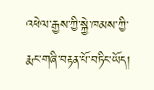འཕེལ་རྒྱས་ཀྱི་སྐྱེ་ཁམས་ཀྱི་རྨང་གཞི་བརྟན་པོ་བཏིང་ཡོད།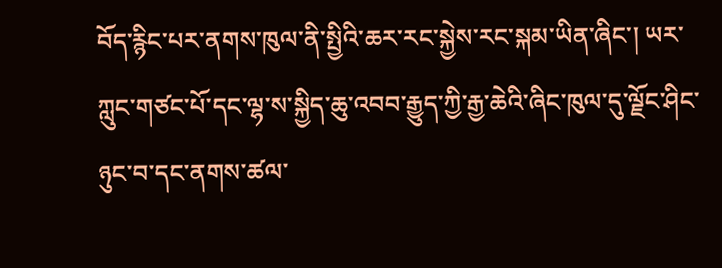བོད་རྙིང་པར་ནགས་ཁུལ་ནི་སྤྱིའི་ཆར་རང་སྐྱེས་རང་སྐམ་ཡིན་ཞིང་། ཡར་ཀླུང་གཙང་པོ་དང་ལྷ་ས་སྐྱིད་ཆུ་འབབ་རྒྱུད་ཀྱི་རྒྱ་ཆེའི་ཞིང་ཁུལ་དུ་ལྗོང་ཤིང་ཉུང་བ་དང་ནགས་ཚལ་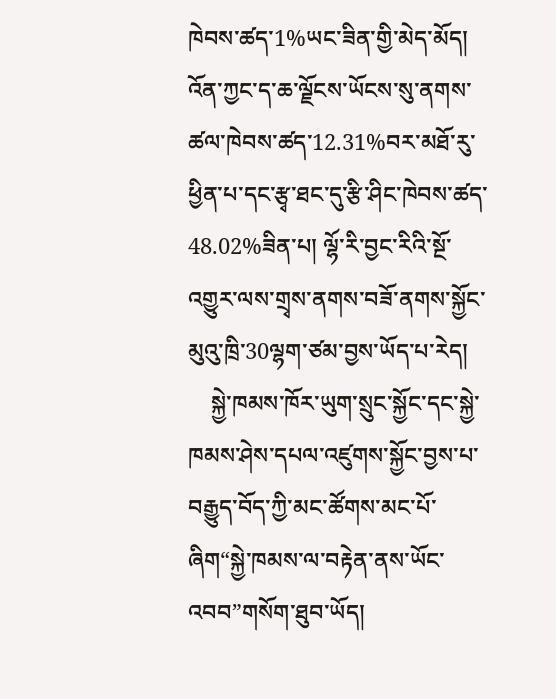ཁེབས་ཚད་1%ཡང་ཟིན་གྱི་མེད་མོད། འོན་ཀྱང་ད་ཆ་ལྗོངས་ཡོངས་སུ་ནགས་ཚལ་ཁེབས་ཚད་12.31%བར་མཐོ་རུ་ཕྱིན་པ་དང་རྩྭ་ཐང་དུ་རྩི་ཤིང་ཁེབས་ཚད་48.02%ཟིན་པ། ལྷོ་རི་བྱང་རིའི་སྔོ་འགྱུར་ལས་གྲྭས་ནགས་བཟོ་ནགས་སྐྱོང་མུའུ་ཁྲི་30ལྷག་ཙམ་བྱས་ཡོད་པ་རེད།
    སྐྱེ་ཁམས་ཁོར་ཡུག་སྲུང་སྐྱོང་དང་སྐྱེ་ཁམས་ཤེས་དཔལ་འཛུགས་སྐྱོང་བྱས་པ་བརྒྱུད་བོད་ཀྱི་མང་ཚོགས་མང་པོ་ཞིག“སྐྱེ་ཁམས་ལ་བརྟེན་ནས་ཡོང་འབབ”གསོག་ཐུབ་ཡོད།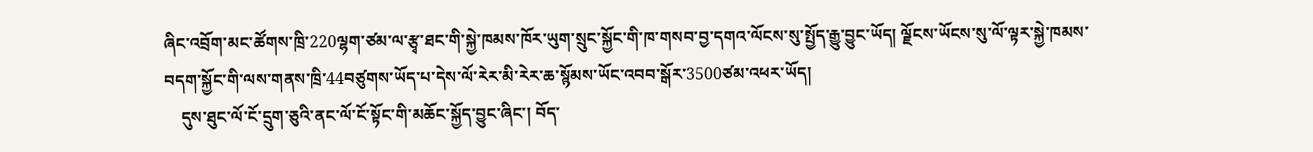ཞིང་འབྲོག་མང་ཚོགས་ཁྲི་220ལྷག་ཙམ་ལ་རྩྭ་ཐང་གི་སྐྱེ་ཁམས་ཁོར་ཡུག་སྲུང་སྐྱོང་གི་ཁ་གསབ་བྱ་དགའ་ལོངས་སུ་སྤྱོད་རྒྱུ་བྱུང་ཡོད། ལྗོངས་ཡོངས་སུ་ལོ་ལྟར་སྐྱེ་ཁམས་བདག་སྐྱོང་གི་ལས་གནས་ཁྲི་44བཙུགས་ཡོད་པ་དེས་ལོ་རེར་མི་རེར་ཆ་སྙོམས་ཡོང་འབབ་སྒོར་3500ཙམ་འཕར་ཡོད།
    དུས་ཐུང་ལོ་ངོ་དྲུག་ཅུའི་ནང་ལོ་ངོ་སྟོང་གི་མཆོང་སྐྱོད་བྱུང་ཞིང་། བོད་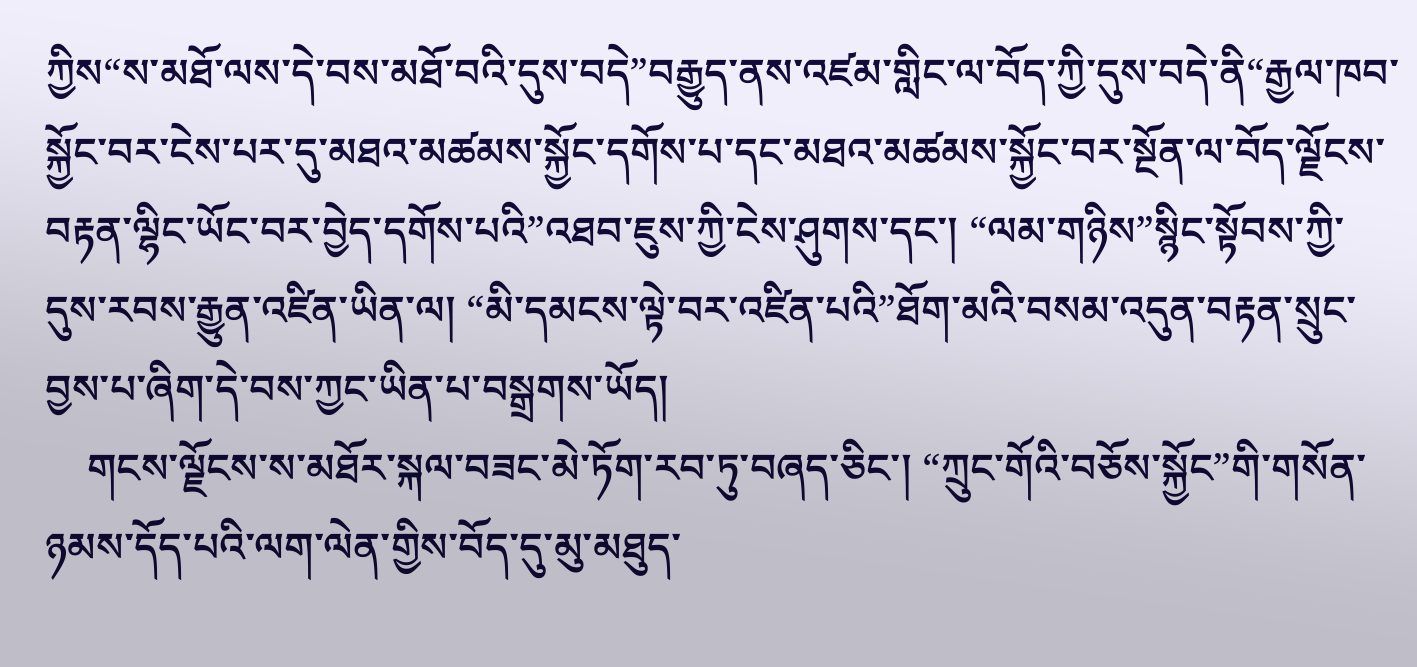ཀྱིས“ས་མཐོ་ལས་དེ་བས་མཐོ་བའི་དུས་བདེ”བརྒྱུད་ནས་འཛམ་གླིང་ལ་བོད་ཀྱི་དུས་བདེ་ནི“རྒྱལ་ཁབ་སྐྱོང་བར་ངེས་པར་དུ་མཐའ་མཚམས་སྐྱོང་དགོས་པ་དང་མཐའ་མཚམས་སྐྱོང་བར་སྔོན་ལ་བོད་ལྗོངས་བརྟན་ལྷིང་ཡོང་བར་བྱེད་དགོས་པའི”འཐབ་ཇུས་ཀྱི་ངེས་ཤུགས་དང་། “ལམ་གཉིས”སྙིང་སྟོབས་ཀྱི་དུས་རབས་རྒྱུན་འཛིན་ཡིན་ལ། “མི་དམངས་ལྟེ་བར་འཛིན་པའི”ཐོག་མའི་བསམ་འདུན་བརྟན་སྲུང་བྱས་པ་ཞིག་དེ་བས་ཀྱང་ཡིན་པ་བསྒྲགས་ཡོད།
    གངས་ལྗོངས་ས་མཐོར་སྐལ་བཟང་མེ་ཏོག་རབ་ཏུ་བཞད་ཅིང་། “ཀྲུང་གོའི་བཅོས་སྐྱོང”གི་གསོན་ཉམས་དོད་པའི་ལག་ལེན་གྱིས་བོད་དུ་མུ་མཐུད་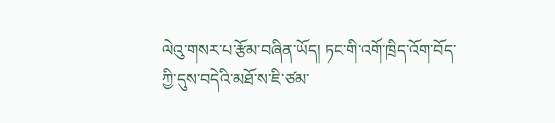ལེའུ་གསར་པ་རྩོམ་བཞིན་ཡོད། ཏང་གི་འགོ་ཁྲིད་འོག་བོད་ཀྱི་དུས་བདེའི་མཐོ་ས་ཇི་ཙམ་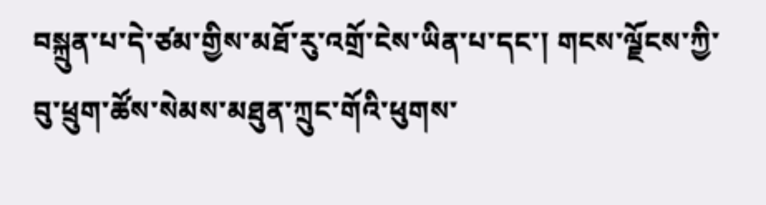བསྐྲུན་པ་དེ་ཙམ་གྱིས་མཐོ་རུ་འགྲོ་ངེས་ཡིན་པ་དང་། གངས་ལྗོངས་ཀྱི་བུ་ཕྲུག་ཚོས་སེམས་མཐུན་ཀྲུང་གོའི་ཕུགས་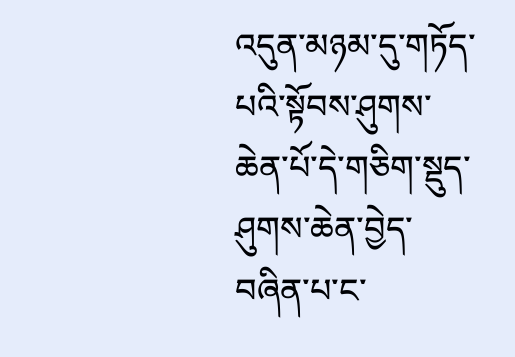འདུན་མཉམ་དུ་གཏོད་པའི་སྟོབས་ཤུགས་ཆེན་པོ་དེ་གཅིག་སྡུད་ཤུགས་ཆེན་བྱེད་བཞིན་པ་ང་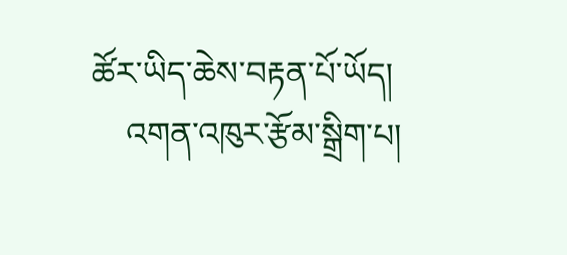ཚོར་ཡིད་ཆེས་བརྟན་པོ་ཡོད།
    འགན་འཁུར་རྩོམ་སྒྲིག་པ།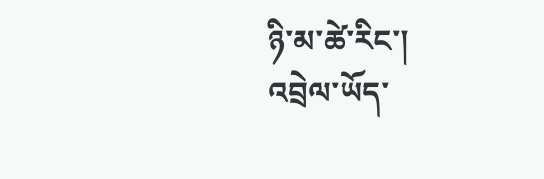ཉི་མ་ཚེ་རིང་།
འབྲེལ་ཡོད་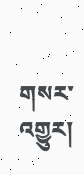གསར་འགྱུར།